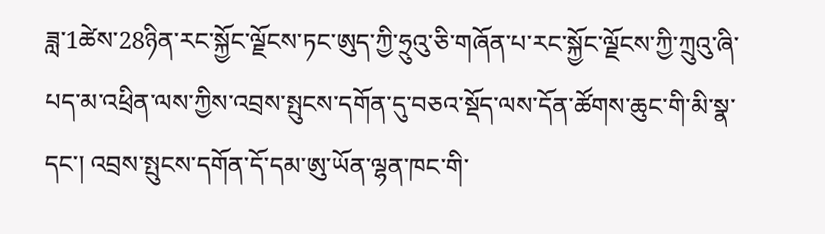ཟླ་1ཚེས་28ཉིན་རང་སྐྱོང་ལྗོངས་ཏང་ཨུད་ཀྱི་ཧྲུའུ་ཅི་གཞོན་པ་རང་སྐྱོང་ལྗོངས་ཀྱི་ཀྲུའུ་ཞི་པད་མ་འཕྲིན་ལས་ཀྱིས་འབྲས་སྤུངས་དགོན་དུ་བཅའ་སྡོད་ལས་དོན་ཚོགས་ཆུང་གི་མི་སྣ་དང་། འབྲས་སྤུངས་དགོན་དོ་དམ་ཨུ་ཡོན་ལྷན་ཁང་གི་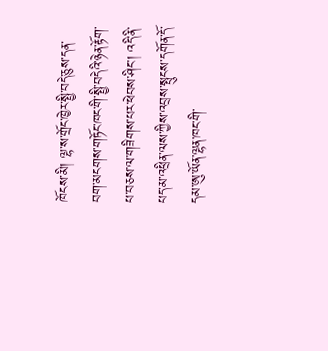ཁོངས་མི། ལྷ་ས་གྲོང་ཁྱེར་སྤྱི་བདེ་ཅུས་དན་བག་མངགས་གཏོང་ཁང་གི་སྤྱི་བདེའི་ཉེན་རྟོག་པ་བཅས་ལ་གཟིགས་པར་ཕེབས་ཤིང་། འདི་ནི་པད་མ་འཕྲིན་ལས་ཀྱིས་འབྲས་སྤུངས་དགོན་དོ་དམ་ཨུ་ཡོན་ལྷན་ཁང་གི་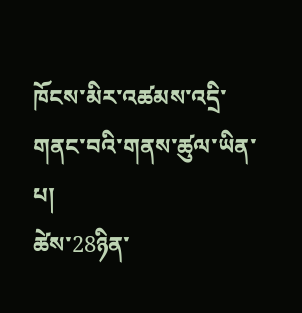ཁོངས་མིར་འཚམས་འདྲི་གནང་བའི་གནས་ཚུལ་ཡིན་པ།
ཚེས་28ཉིན་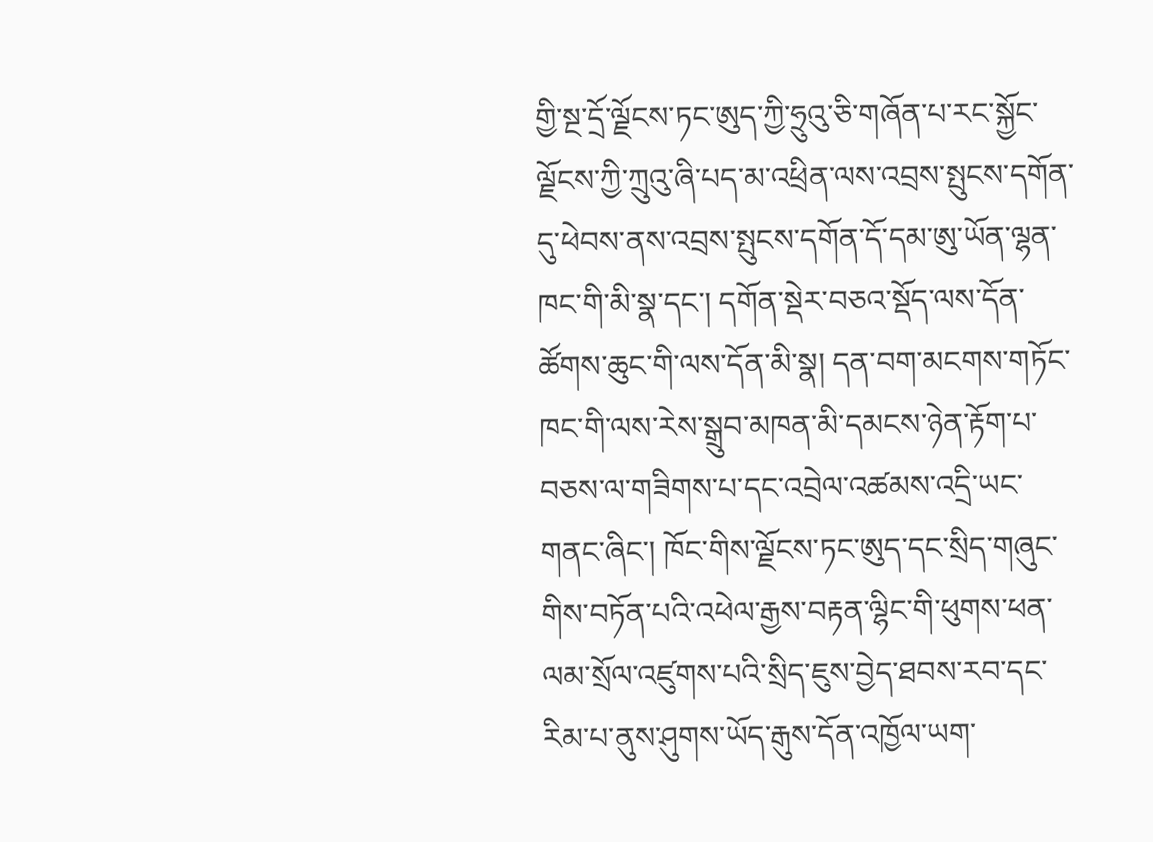གྱི་སྔ་དྲོ་ལྗོངས་ཏང་ཨུད་ཀྱི་ཧྲུའུ་ཅི་གཞོན་པ་རང་སྐྱོང་ལྗོངས་ཀྱི་ཀྲུའུ་ཞི་པད་མ་འཕྲིན་ལས་འབྲས་སྤུངས་དགོན་དུ་ཕེབས་ནས་འབྲས་སྤུངས་དགོན་དོ་དམ་ཨུ་ཡོན་ལྷན་ཁང་གི་མི་སྣ་དང་། དགོན་སྡེར་བཅའ་སྡོད་ལས་དོན་ཚོགས་ཆུང་གི་ལས་དོན་མི་སྣ། དན་བག་མངགས་གཏོང་ཁང་གི་ལས་རེས་སྒྲུབ་མཁན་མི་དམངས་ཉེན་རྟོག་པ་བཅས་ལ་གཟིགས་པ་དང་འབྲེལ་འཚམས་འདྲི་ཡང་གནང་ཞིང་། ཁོང་གིས་ལྗོངས་ཏང་ཨུད་དང་སྲིད་གཞུང་གིས་བཏོན་པའི་འཕེལ་རྒྱས་བརྟན་ལྷིང་གི་ཕུགས་ཕན་ལམ་སྲོལ་འཛུགས་པའི་སྲིད་ཇུས་བྱེད་ཐབས་རབ་དང་རིམ་པ་ནུས་ཤུགས་ཡོད་རྒུས་དོན་འཁྱོལ་ཡག་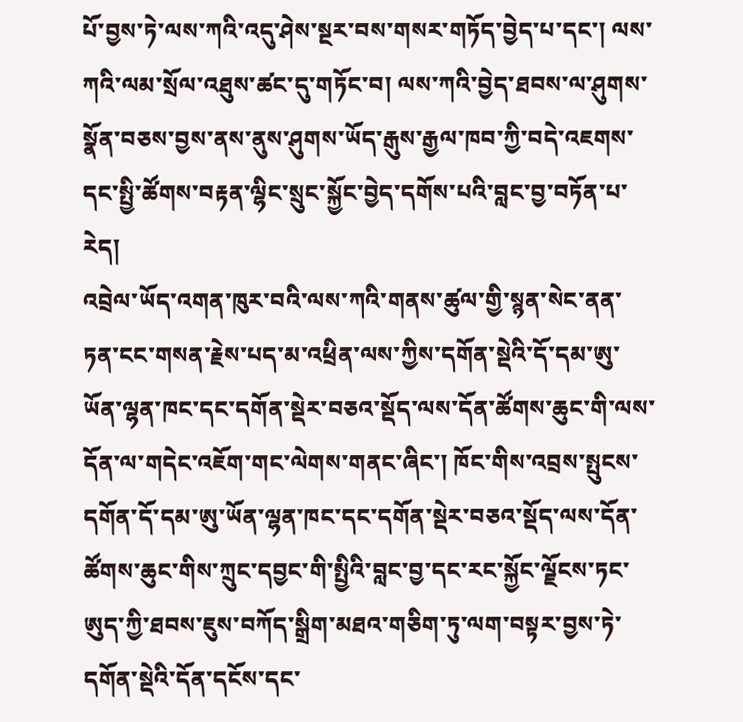པོ་བྱས་ཏེ་ལས་ཀའི་འདུ་ཤེས་སྔར་བས་གསར་གཏོད་བྱེད་པ་དང་། ལས་ཀའི་ལམ་སྲོལ་འཐུས་ཚང་དུ་གཏོང་བ། ལས་ཀའི་བྱེད་ཐབས་ལ་ཤུགས་སྣོན་བཅས་བྱས་ནས་ནུས་ཤུགས་ཡོད་རྒུས་རྒྱལ་ཁབ་ཀྱི་བདེ་འཇགས་དང་སྤྱི་ཚོགས་བརྟན་ལྷིང་སྲུང་སྐྱོང་བྱེད་དགོས་པའི་བླང་བྱ་བཏོན་པ་རེད།
འབྲེལ་ཡོད་འགན་ཁུར་བའི་ལས་ཀའི་གནས་ཚུལ་གྱི་སྙན་སེང་ནན་ཏན་ངང་གསན་རྗེས་པད་མ་འཕྲིན་ལས་ཀྱིས་དགོན་སྡེའི་དོ་དམ་ཨུ་ཡོན་ལྷན་ཁང་དང་དགོན་སྡེར་བཅའ་སྡོད་ལས་དོན་ཚོགས་ཆུང་གི་ལས་དོན་ལ་གདེང་འཇོག་གང་ལེགས་གནང་ཞིང་། ཁོང་གིས་འབྲས་སྤུངས་དགོན་དོ་དམ་ཨུ་ཡོན་ལྷན་ཁང་དང་དགོན་སྡེར་བཅའ་སྡོད་ལས་དོན་ཚོགས་ཆུང་གིས་ཀྲུང་དབྱང་གི་སྤྱིའི་བླང་བྱ་དང་རང་སྐྱོང་ལྗོངས་ཏང་ཨུད་ཀྱི་ཐབས་ཇུས་བཀོད་སྒྲིག་མཐའ་གཅིག་ཏུ་ལག་བསྟར་བྱས་ཏེ་དགོན་སྡེའི་དོན་དངོས་དང་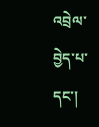འབྲེལ་བྱེད་པ་དང་།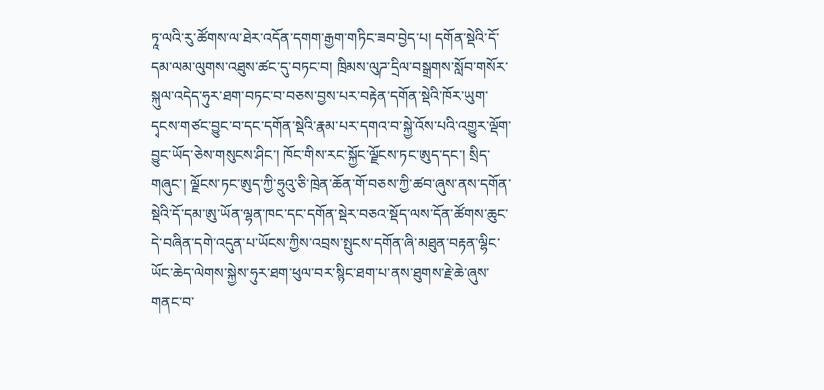ཏཱ་ལའི་རུ་ཚོགས་ལ་ཐེར་འདོན་དགག་རྒྱག་གཏིང་ཟབ་བྱེད་པ། དགོན་སྡེའི་དོ་དམ་ལམ་ལུགས་འཐུས་ཚང་དུ་བཏང་བ། ཁྲིམས་ལུཌ་དྲིལ་བསྒྲགས་སློབ་གསོར་སྐུལ་འདེད་ཧུར་ཐག་བཏང་བ་བཅས་བྱས་པར་བརྟེན་དགོན་སྡེའི་ཁོར་ཡུག་དྭངས་གཙང་བྱུང་བ་དང་དགོན་སྡེའི་རྣམ་པར་དགའ་བ་སྐྱེ་འོས་པའི་འགྱུར་ལྡོག་བྱུང་ཡོད་ཅེས་གསུངས་ཤིང་། ཁོང་གིས་རང་སྐྱོང་ལྗོངས་ཏང་ཨུད་དང་། སྲིད་གཞུང་། ལྗོངས་ཏང་ཨུད་ཀྱི་ཧྲུའུ་ཅི་ཁྲེན་ཆོན་གོ་བཅས་ཀྱི་ཚབ་ཞུས་ནས་དགོན་སྡེའི་དོ་དམ་ཨུ་ཡོན་ལྷན་ཁང་དང་དགོན་སྡེར་བཅའ་སྡོད་ལས་དོན་ཚོགས་ཆུང་དེ་བཞིན་དགེ་འདུན་པ་ཡོངས་ཀྱིས་འབྲས་སྤུངས་དགོན་ཞི་མཐུན་བརྟན་ལྷིང་ཡོང་ཆེད་ལེགས་སྐྱེས་ཧུར་ཐག་ཕུལ་བར་སྙིང་ཐག་པ་ནས་ཐུགས་རྗེ་ཆེ་ཞུས་གནང་བ་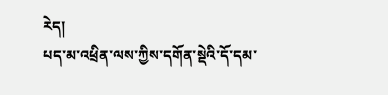རེད།
པད་མ་འཕྲིན་ལས་ཀྱིས་དགོན་སྡེའི་དོ་དམ་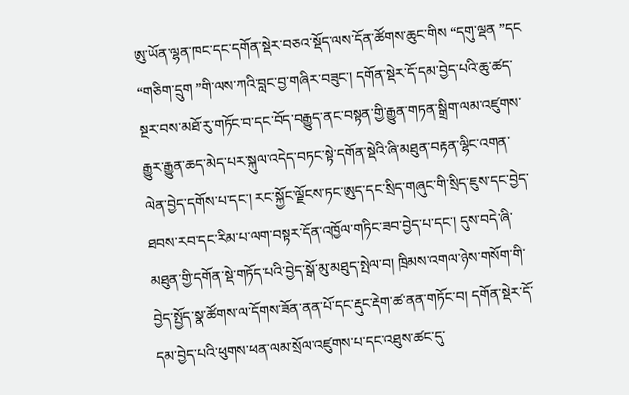ཨུ་ཡོན་ལྷན་ཁང་དང་དགོན་སྡེར་བཅའ་སྡོད་ལས་དོན་ཚོགས་ཆུང་གིས “དགུ་ལྡན ”དང “གཅིག་དྲུག ”གི་ལས་ཀའི་བླང་བྱ་གཞིར་བཟུང་། དགོན་སྡེར་དོ་དམ་བྱེད་པའི་ཆུ་ཚད་སྔར་བས་མཐོ་རུ་གཏོང་བ་དང་བོད་བརྒྱུད་ནང་བསྟན་གྱི་རྒྱུན་གཏན་སྒྲིག་ལམ་འཛུགས་རྒྱུར་རྒྱུན་ཆད་མེད་པར་སྐུལ་འདེད་བཏང་སྟེ་དགོན་སྡེའི་ཞི་མཐུན་བརྟན་ལྷིང་འགན་ལེན་བྱེད་དགོས་པ་དང་། རང་སྐྱོང་ལྗོངས་ཏང་ཨུད་དང་སྲིད་གཞུང་གི་སྲིད་ཇུས་དང་བྱེད་ཐབས་རབ་དང་རིམ་པ་ལག་བསྟར་དོན་འཁྱོལ་གཏིང་ཟབ་བྱེད་པ་དང་། དུས་བདེ་ཞི་མཐུན་གྱི་དགོན་སྡེ་གཏོད་པའི་བྱེད་སྒོ་མུ་མཐུད་སྤེལ་བ། ཁྲིམས་འགལ་ཉེས་གསོག་གི་བྱེད་སྤྱོད་སྣ་ཚོགས་ལ་དོགས་ཟོན་ནན་པོ་དང་རྡུང་རྡེག་ཚ་ནན་གཏོང་བ། དགོན་སྡེར་དོ་དམ་བྱེད་པའི་ཕུགས་ཕན་ལམ་སྲོལ་འཛུགས་པ་དང་འཐུས་ཚང་དུ་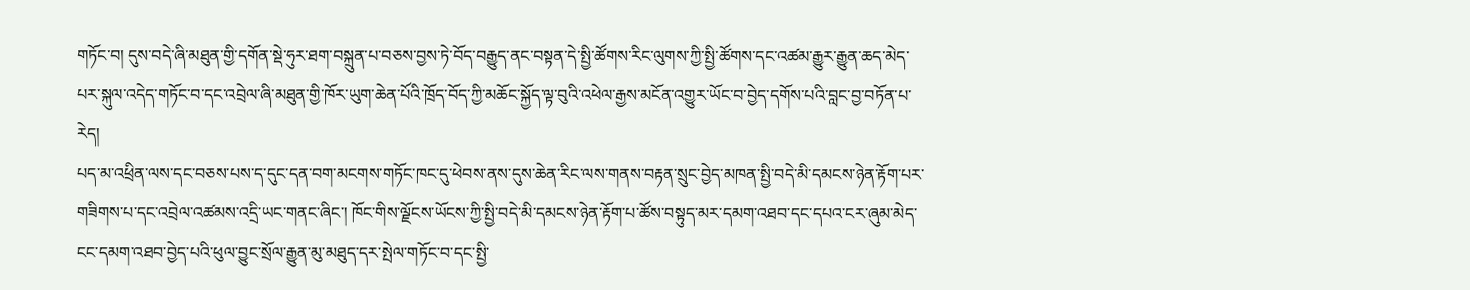གཏོང་བ། དུས་བདེ་ཞི་མཐུན་གྱི་དགོན་སྡེ་ཧུར་ཐག་བསྐྲུན་པ་བཅས་བྱས་ཏེ་བོད་བརྒྱུད་ནང་བསྟན་དེ་སྤྱི་ཚོགས་རིང་ལུགས་ཀྱི་སྤྱི་ཚོགས་དང་འཚམ་རྒྱུར་རྒྱུན་ཆད་མེད་པར་སྐུལ་འདེད་གཏོང་བ་དང་འབྲེལ་ཞི་མཐུན་གྱི་ཁོར་ཡུག་ཆེན་པོའི་ཁྲོད་བོད་ཀྱི་མཆོང་སྐྱོད་ལྟ་བུའི་འཕེལ་རྒྱས་མངོན་འགྱུར་ཡོང་བ་བྱེད་དགོས་པའི་བླང་བྱ་བཏོན་པ་རེད།
པད་མ་འཕྲིན་ལས་དང་བཅས་པས་ད་དུང་དན་བག་མངགས་གཏོང་ཁང་དུ་ཕེབས་ནས་དུས་ཆེན་རིང་ལས་གནས་བརྟན་སྲུང་བྱེད་མཁན་སྤྱི་བདེ་མི་དམངས་ཉེན་རྟོག་པར་གཟིགས་པ་དང་འབྲེལ་འཚམས་འདྲི་ཡང་གནང་ཞིང་། ཁོང་གིས་ལྗོངས་ཡོངས་ཀྱི་སྤྱི་བདེ་མི་དམངས་ཉེན་རྟོག་པ་ཚོས་བསྟུད་མར་དམག་འཐབ་དང་དཔའ་ངར་ཞུམ་མེད་ངང་དམག་འཐབ་བྱེད་པའི་ཕུལ་བྱུང་སྲོལ་རྒྱུན་མུ་མཐུད་དར་སྤེལ་གཏོང་བ་དང་སྤྱི་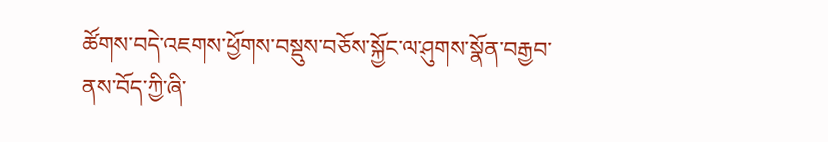ཚོགས་བདེ་འཇགས་ཕྱོགས་བསྡུས་བཅོས་སྐྱོང་ལ་ཤུགས་སྣོན་བརྒྱབ་ནས་བོད་ཀྱི་ཞི་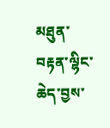མཐུན་བརྟན་ལྷིང་ཆེད་བྱས་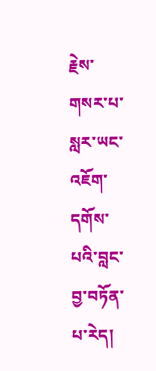རྗེས་གསར་པ་སླར་ཡང་འཇོག་དགོས་པའི་བླང་བྱ་བཏོན་པ་རེད།